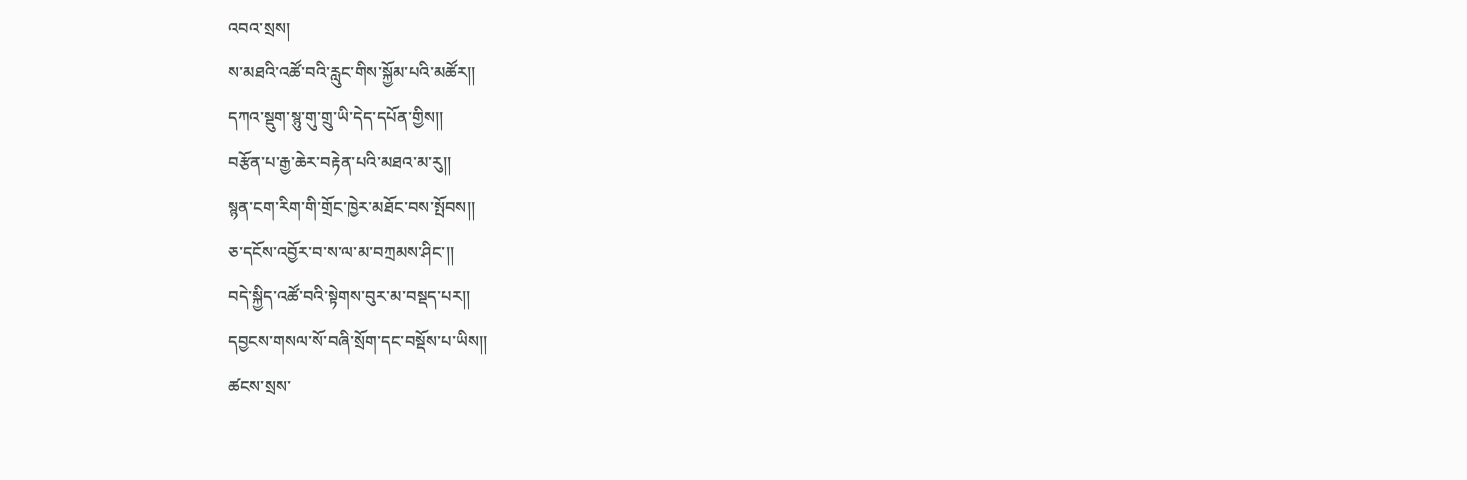འབའ་སྲས།
ས་མཐའི་འཚོ་བའི་རླུང་གིས་སྐྱོམ་པའི་མཚོར།།
དཀའ་སྡུག་སྙུ་གུ་གྲུ་ཡི་དེད་དཔོན་གྱིས།།
བརྩོན་པ་རྒྱ་ཆེར་བརྟེན་པའི་མཐའ་མ་རུ།།
སྙན་ངག་རིག་གི་གྲོང་ཁྱེར་མཐོང་བས་སྤོབས།།
ཅ་དངོས་འབྱོར་བ་ས་ལ་མ་བཀྲམས་ཤིང་།།
བདེ་སྐྱིད་འཚོ་བའི་སྟེགས་བུར་མ་བསྡད་པར།།
དབྱངས་གསལ་སོ་བཞི་སྲོག་དང་བསྡོས་པ་ཡིས།།
ཚངས་སྲས་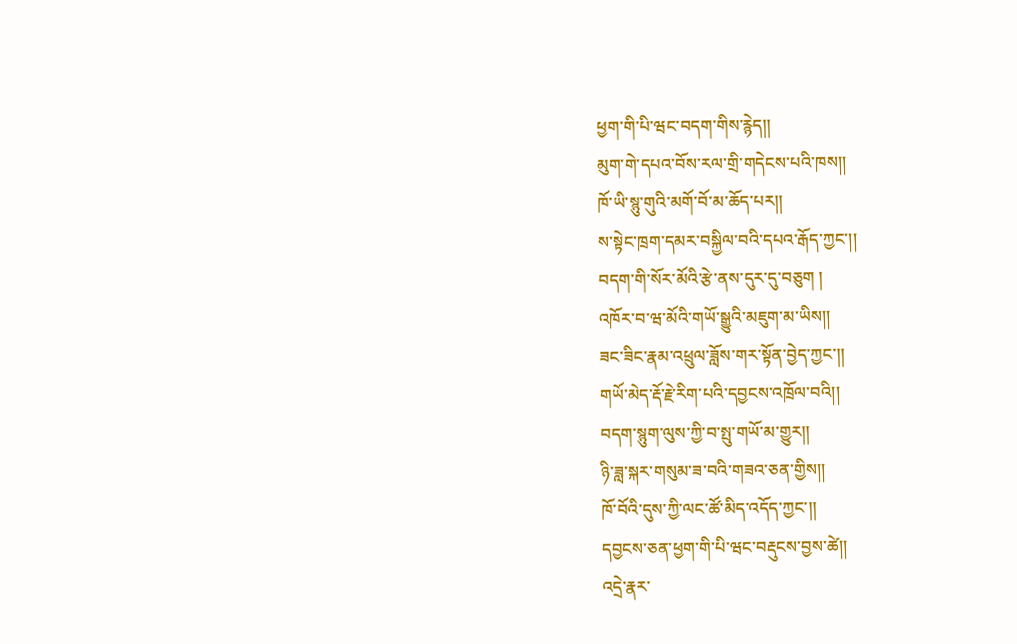ཕྱག་གི་པི་ཝང་བདག་གིས་རྙེད།།
མུག་གེ་དཔའ་བོས་རལ་གྲི་གདེངས་པའི་ཁས།།
ཁོ་ཡི་སྙུ་གུའི་མགོ་བོ་མ་ཆོད་པར།།
ས་སྟེང་ཁྲག་དམར་བསྐྱིལ་བའི་དཔའ་རྒོད་ཀྱང་།།
བདག་གི་སོར་མོའི་རྩེ་ནས་དུར་དུ་བཅུག །
འཁོར་བ་ཝ་མོའི་གཡོ་སྒྱུའི་མཇུག་མ་ཡིས།།
ཟང་ཟིང་རྣམ་འཕྲུལ་ཟློས་གར་སྟོན་བྱེད་ཀྱང་།།
གཡོ་མེད་རྡོ་རྗེ་རིག་པའི་དབྱངས་འཁྲོལ་བའི།།
བདག་སྙུག་ལུས་ཀྱི་བ་སྤུ་གཡོ་མ་གྱུར།།
ཉི་ཟླ་སྐར་གསུམ་ཟ་བའི་གཟའ་ཅན་གྱིས།།
ཁོ་བོའི་དུས་ཀྱི་ལང་ཚོ་མིད་འདོད་ཀྱང་།།
དབྱངས་ཅན་ཕྱག་གི་པི་ཝང་བརྡུངས་བྱས་ཚེ།།
འདྲེ་རྣར་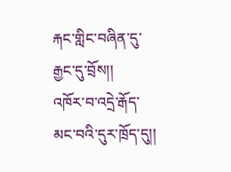རྐང་གླིང་བཞིན་དུ་རྒྱང་དུ་བྲོས།།
འཁོར་བ་འདྲེ་རྒོད་མང་བའི་དུར་ཁྲོད་དུ།།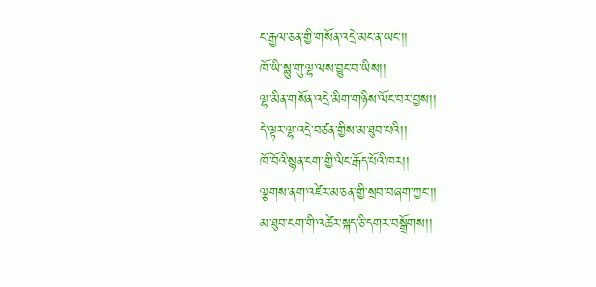ང་རྒྱལ་ཅན་གྱི་གསོན་འདྲེ་མང་ན་ཡང་།།
ཁོ་ཡི་སྙུ་གུ་ལྷ་ལས་བྱུང་བ་ཡིས།།
ལྷ་མིན་གསོན་འདྲེ་མིག་གཉིས་ལོང་བར་བྱས།།
དེ་ལྟར་ལྷ་འདྲེ་བཙན་གྱིས་མ་ཐུབ་པའི།།
ཁོ་བོའི་སྙན་ངག་གྱི་ལིང་རྒོད་པོའི་ཁར།།
ལྕགས་ནག་འཛེར་མ་ཅན་གྱི་སྲབ་བཞག་ཀྱང་།།
མ་ཐུབ་ངག་གི་འཚེར་སྐད་ཅི་དགར་བསྒྲོགས།།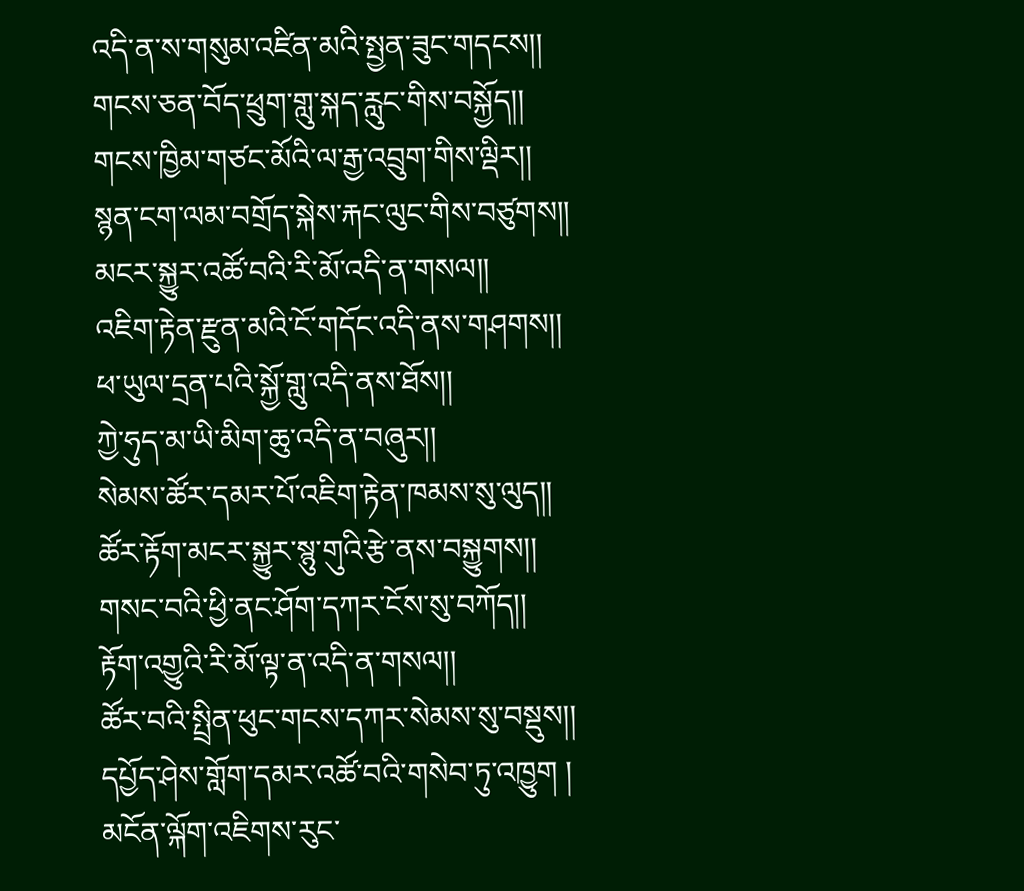འདི་ན་ས་གསུམ་འཛིན་མའི་སྤྱན་ཟུང་གདངས།།
གངས་ཅན་བོད་ཕྲུག་གླུ་སྐད་རླུང་གིས་བསྐྱོད།།
གངས་ཁྱིམ་གཙང་མོའི་ལ་རྒྱ་འབྲུག་གིས་ལྡིར།།
སྙན་ངག་ལམ་བགྲོད་སྐེས་རྐང་ལུང་གིས་བཙུགས།།
མངར་སྐྱུར་འཚོ་བའི་རི་མོ་འདི་ན་གསལ།།
འཇིག་རྟེན་རྫུན་མའི་ངོ་གདོང་འདི་ནས་གཤགས།།
ཕ་ཡུལ་དྲན་པའི་སྐྱོ་གླུ་འདི་ནས་ཐོས།།
ཀྱེ་ཧུད་མ་ཡི་མིག་ཆུ་འདི་ན་བཞུར།།
སེམས་ཚོར་དམར་པོ་འཇིག་རྟེན་ཁམས་སུ་ལུད།།
ཚོར་རྟོག་མངར་སྐྱུར་སྙུ་གུའི་རྩེ་ནས་བསྐྱུགས།།
གསང་བའི་ཕྱི་ནང་ཤོག་དཀར་ངོས་སུ་བཀོད།།
རྟོག་འགྱུའི་རི་མོ་ལྟ་ན་འདི་ན་གསལ།།
ཚོར་བའི་སྤྲིན་ཕུང་གངས་དཀར་སེམས་སུ་བསྡུས།།
དཔྱོད་ཤེས་གློག་དམར་འཚོ་བའི་གསེབ་ཏུ་འཁྱུག །
མངོན་ལྐོག་འཇིགས་རུང་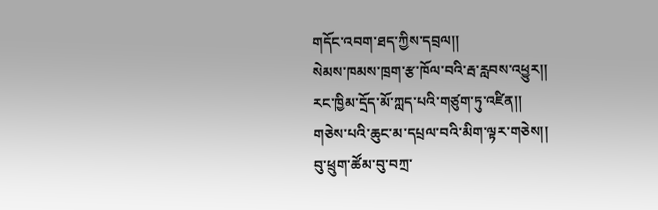གདོང་འབག་ཐད་ཀྱིས་དབྲལ།།
སེམས་ཁམས་ཁྲག་རྩ་ཁོལ་བའི་རྦ་རླབས་འཕྱུར།།
རང་ཁྱིམ་དྲོད་མོ་ཀླད་པའི་གཙུག་ཏུ་འཛིན།།
གཅེས་པའི་ཆུང་མ་དཔྲལ་བའི་མིག་ལྟར་གཅེས།།
བུ་ཕྲུག་ཚོམ་བུ་བཀྲ་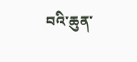བའི་ཆུན་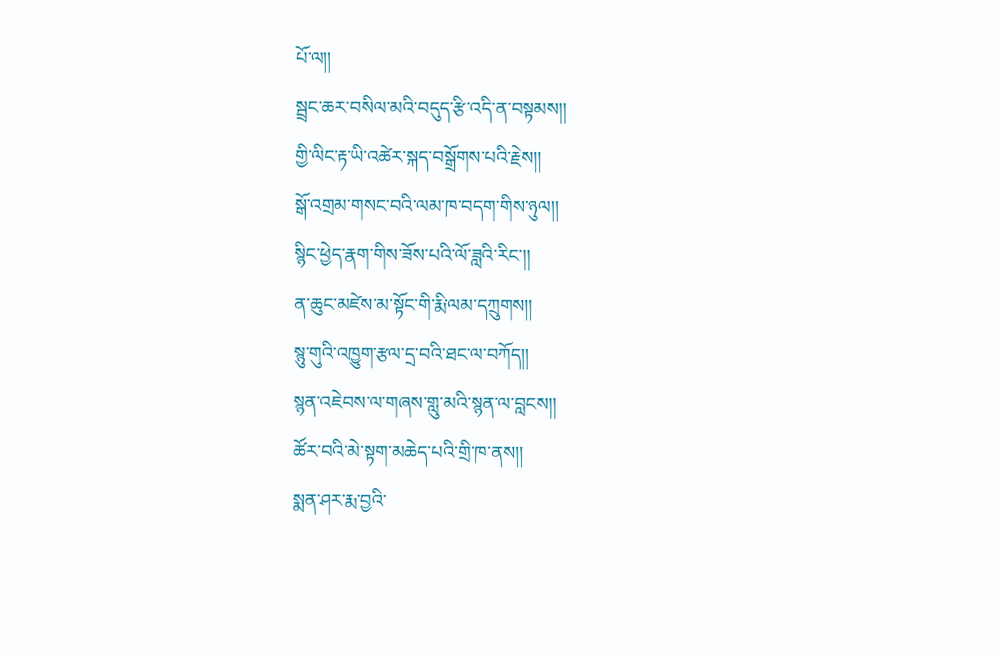པོ་ལ།།
སྦྲང་ཆར་བསིལ་མའི་བདུད་རྩི་འདི་ན་བསྟམས།།
གྱི་ལིང་རྟ་ཡི་འཚེར་སྐད་བསྒྲོགས་པའི་རྗེས།།
སྒོ་འགྲམ་གསང་བའི་ལམ་ཁ་བདག་གིས་ཉུལ།།
སྙིང་ཕྱེད་རྣག་གིས་ཟོས་པའི་ལོ་ཟླའི་རིང་།།
ན་ཆུང་མཛེས་མ་སྟོང་གི་རྨི་ལམ་དཀྲུགས།།
སྙུ་གུའི་འཁྱུག་རྩལ་དྲ་བའི་ཐང་ལ་བཀོད།།
སྙན་འཇེབས་ལ་གཞས་གླུ་མའི་སྙན་ལ་བླངས།།
ཚོར་བའི་མེ་སྟག་མཆེད་པའི་གྲི་ཁ་ནས།།
སྨན་ཤར་རྨ་བྱའི་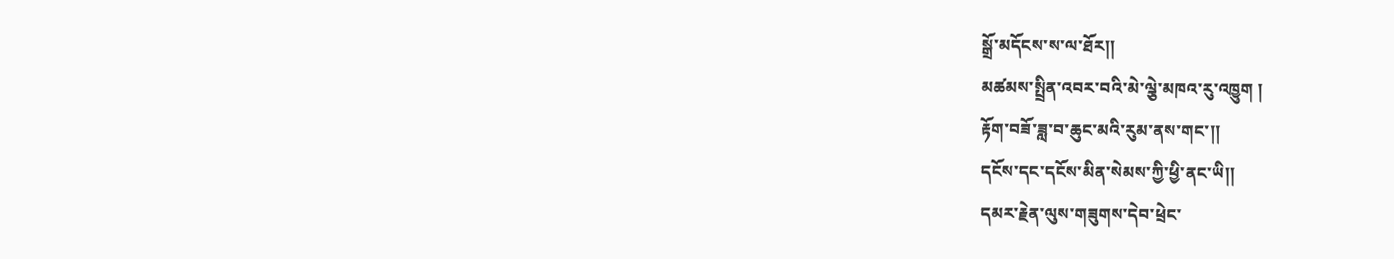སྒྲོ་མདོངས་ས་ལ་ཐོར།།
མཚམས་སྤྲིན་འབར་བའི་མེ་ལྕེ་མཁའ་རུ་འཁྱུག །
རྟོག་བཟོ་ཟླ་བ་ཆུང་མའི་རུམ་ནས་གང་།།
དངོས་དང་དངོས་མིན་སེམས་ཀྱི་ཕྱི་ནང་ཡི།།
དམར་རྗེན་ལུས་གཟུགས་དེབ་ཕྲེང་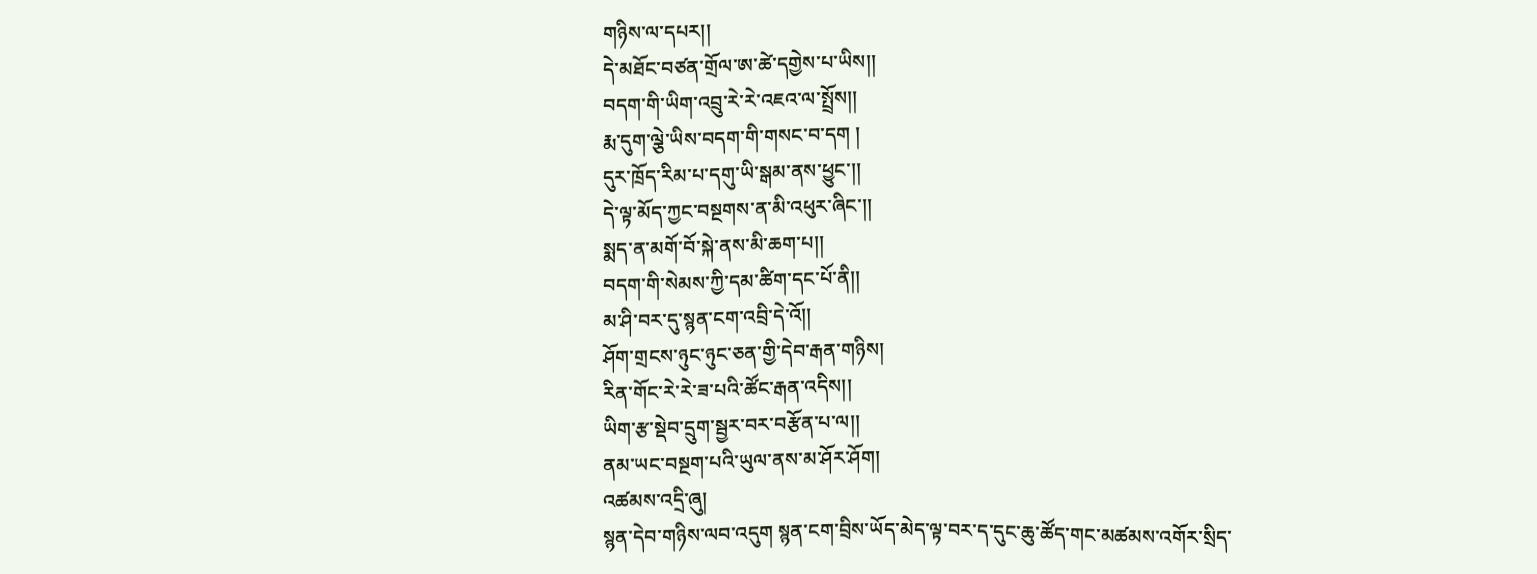གཉིས་ལ་དཔར།།
དེ་མཐོང་བཙན་གྲོལ་ཨ་ཚེ་དགྱེས་པ་ཡིས།།
བདག་གི་ཡིག་འབྲུ་རེ་རེ་འཇའ་ལ་སྤྲོས།།
རྨ་དུག་ལྕེ་ཡིས་བདག་གི་གསང་བ་དག །
དུར་ཁྲོད་རིམ་པ་དགུ་ཡི་སྒམ་ནས་ཕྱུང་།།
དེ་ལྟ་མོད་ཀྱང་བསྔགས་ན་མི་འཕུར་ཞིང་།།
སྨད་ན་མགོ་བོ་སྐེ་ནས་མི་ཆག་པ།།
བདག་གི་སེམས་ཀྱི་དམ་ཚིག་དང་པོ་ནི།།
མ་ཤི་བར་དུ་སྙན་ངག་འབྲི་དེ་འོ།།
ཤོག་གྲངས་ཉུང་ཉུང་ཅན་གྱི་དེབ་རྒན་གཉིས།
རིན་གོང་རེ་རེ་ཟ་པའི་ཚོང་རྒན་འདིས།།
ཡིག་རྩ་སྡེབ་དྲུག་སྦྱར་བར་བརྩོན་པ་ལ།།
ནམ་ཡང་བསྔག་པའི་ཡུལ་ནས་མ་ཤོར་ཤོག།
འཚམས་འདྲི་ཞུ།
སྙན་དེབ་གཉིས་ལབ་འདུག སྙན་ངག་བྲིས་ཡོད་མེད་ལྟ་བར་ད་དུང་ཆུ་ཚོད་གང་མཚམས་འགོར་སྲིད་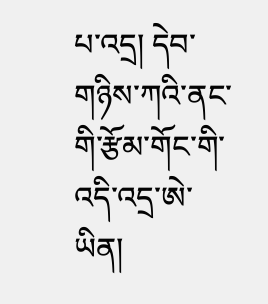པ་འདྲ། དེབ་གཉིས་ཀའི་ནང་གི་རྩོམ་གོང་གི་འདི་འདྲ་ཨེ་ཡིན།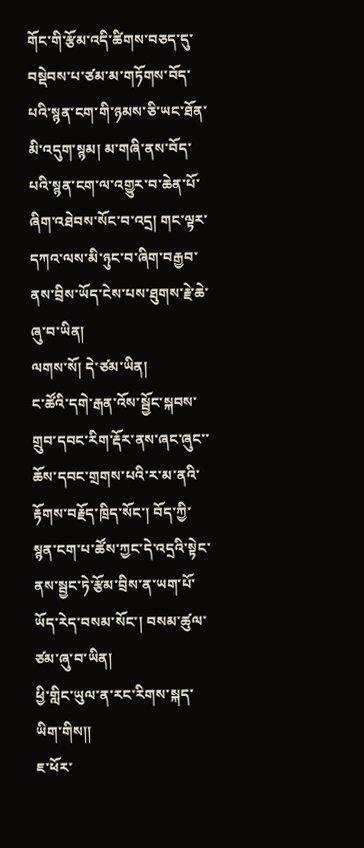གོང་གི་རྩོམ་འདི་ཚིགས་བཅད་དུ་བསྡེབས་པ་ཙམ་མ་གཏོགས་བོད་པའི་སྙན་ངག་གི་ཉམས་ཅི་ཡང་ཐོན་མི་འདུག་སྙམ། མ་གཞི་ནས་བོད་པའི་སྙན་ངག་ལ་འགྱུར་བ་ཆེན་པོ་ཞིག་འཐེབས་སོང་བ་འདྲ། གང་ལྟར་དཀའ་ལས་མི་ཉུང་བ་ཞིག་བརྒྱབ་ནས་བྲིས་ཡོད་ངེས་པས་ཐུགས་རྗེ་ཆེ་ཞུ་བ་ཡིན།
ལགས་སོ། དེ་ཙམ་ཡིན།
ང་ཚོའི་དགེ་རྒན་འོས་སྦྱོང་སྐབས་གྲུབ་དབང་རིག་རྡོར་ནས་ཞང་ཞུང་་ཆོས་དབང་གྲགས་པའི་ར་མ་ནའི་རྟོགས་བརྗོད་ཁྲིད་སོང་། བོད་ཀྱི་སྙན་ངག་པ་ཚོས་ཀྱང་དེ་འདྲའི་སྟེང་ནས་སྦྱང་ཏེ་རྩོམ་བྲིས་ན་ཡག་པོ་ཡོད་རེད་བསམ་སོང་། བསམ་ཚུལ་ཙམ་ཞུ་བ་ཡིན།
ཕྱི་གླིང་ཡུལ་ན་རང་རིགས་སྐད་ཡིག་གིས།།
ཇ་ཕོར་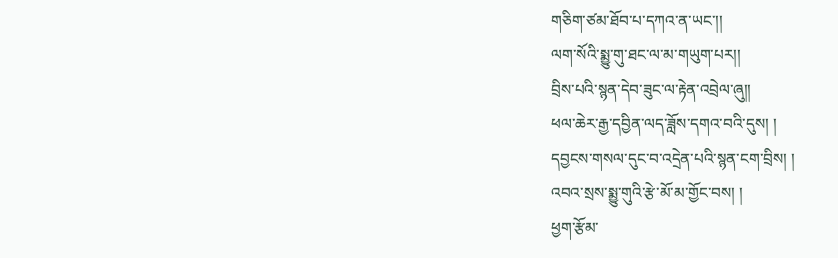གཅིག་ཙམ་ཐོབ་པ་དཀའ་ན་ཡང་།།
ལག་སོའི་སྨྱུ་གུ་ཐང་ལ་མ་གཡུག་པར།།
བྲིས་པའི་སྙན་དེབ་ཟུང་ལ་རྟེན་འབྲེལ་ཞུ།།
ཕལ་ཆེར་རྒྱ་དབྱིན་ལད་ཟློས་དགའ་བའི་དུས། །
དབྱངས་གསལ་དུང་བ་འདྲེན་པའི་སྙན་ངག་བྲིས། །
འབའ་སྲས་སྨྱུ་གུའི་རྩེ་མོ་མ་གྱོང་བས། །
ཕྱག་རྩོམ་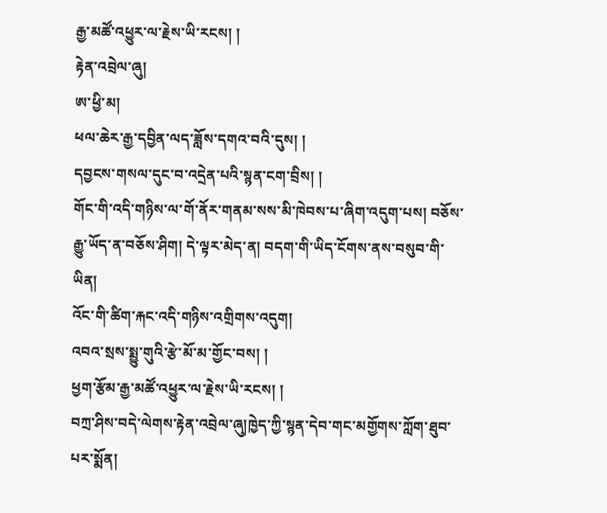རྒྱ་མཚོ་འཕྱུར་ལ་རྗེས་ཡི་རངས། །
རྟེན་འབྲེལ་ཞུ།
ཨ་ཕྱི་མ།
ཕལ་ཆེར་རྒྱ་དབྱིན་ལད་ཟློས་དགའ་བའི་དུས། །
དབྱངས་གསལ་དུང་བ་འདྲེན་པའི་སྙན་ངག་བྲིས། །
གོང་གི་འདི་གཉིས་ལ་གོ་ནོར་གནམ་སས་མི་ཁེབས་པ་ཞིག་འདུག་པས། བཅོས་རྒྱུ་ཡོད་ན་བཅོས་ཤིག། དེ་ལྟར་མེད་ན། བདག་གི་ཡིད་ངོགས་ནས་བསུབ་གི་ཡིན།
འོང་གི་ཚིག་རྐང་འདི་གཉིས་འགྲིགས་འདུག།
འབའ་སྲས་སྨྱུ་གུའི་རྩེ་མོ་མ་གྱོང་བས། །
ཕྱག་རྩོམ་རྒྱ་མཚོ་འཕྱུར་ལ་རྗེས་ཡི་རངས། །
བཀྲ་ཤིས་བདེ་ལེགས་རྟེན་འབྲེལ་ཞུ།ཁྱེད་ཀྱི་སྙན་དེབ་གང་མགྱོགས་ཀློག་ཐུབ་པར་སྨོན།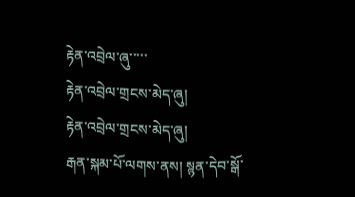རྟེན་འབྲེལ་ཞུ་་་་་
རྟེན་འབྲེལ་གྲངས་མེད་ཞུ།
རྟེན་འབྲེལ་གྲངས་མེད་ཞུ།
རྒན་སྐམ་པོ་ལགས་ནས། སྙན་དེབ་སྒོ་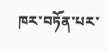ཁར་བཏོན་པར་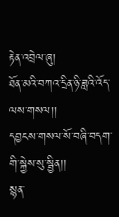རྟེན་འབྲེལ་ཞུ།
ཐོན་མའི་བཀའ་དྲིན་ཉི་ཟླའི་འོད་ལས་གསལ།།
དབྱངས་གསལ་སོ་བཞི་བདག་གི་སྐྱེས་སུ་སྦྱིན།།
སྙན་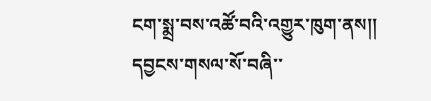ངག་སྨྲ་བས་འཚོ་བའི་འགྱུར་ཁུག་ནས།།
དབྱངས་གསལ་སོ་བཞི་་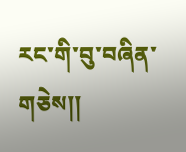རང་གི་བུ་བཞིན་གཅེས།།